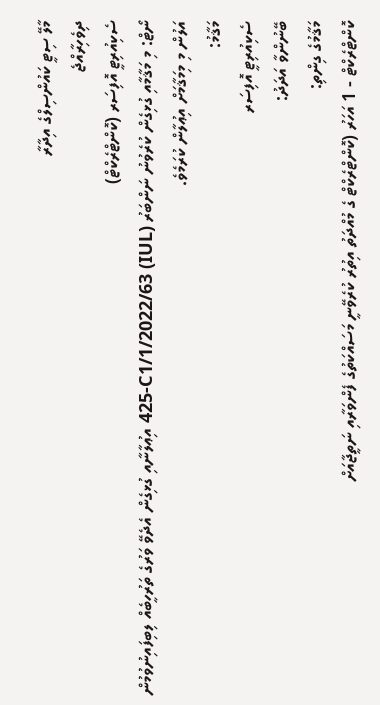މާލޭ ސިޓީ ކައުންސިލްގެ އިދާރާ
ދިވެހިރާއްޖެ
ސެކިއުރިޓީ އޮފިސަރ (ކޮންޓްރެކްޓް)
ނޯޓް: މި މަޤާމާއި ގުޅިގެން ކުރެވުނު ނަންބަރު (IUL) 425-C1/1/2022/63 އިޢުލާނާއި ގުޅިގެން އެދެވޭ ވަރުގެ ތަރުހީބެއް ލިބިފައިނުވުމުން އަލުން މި މިމަޤާމަށް އިޢުލާން ކުރަމެވެ.
މަޤާމު:
ސެކިއުރިޓީ އޮފިސަރ
ބޭނުންވާ އަދަދު:
މަޤާމުގެ ގިންތި:
ކޮންޓްރެކްޓް - 1 އަހަރު (ކޮންޓްރެކްޓް ގެ މުއްދަތު އިތުރު ކުރެވޭނީ މަސައްކަތުގެ ފެންވަރާއި ނަތީޖާއަށް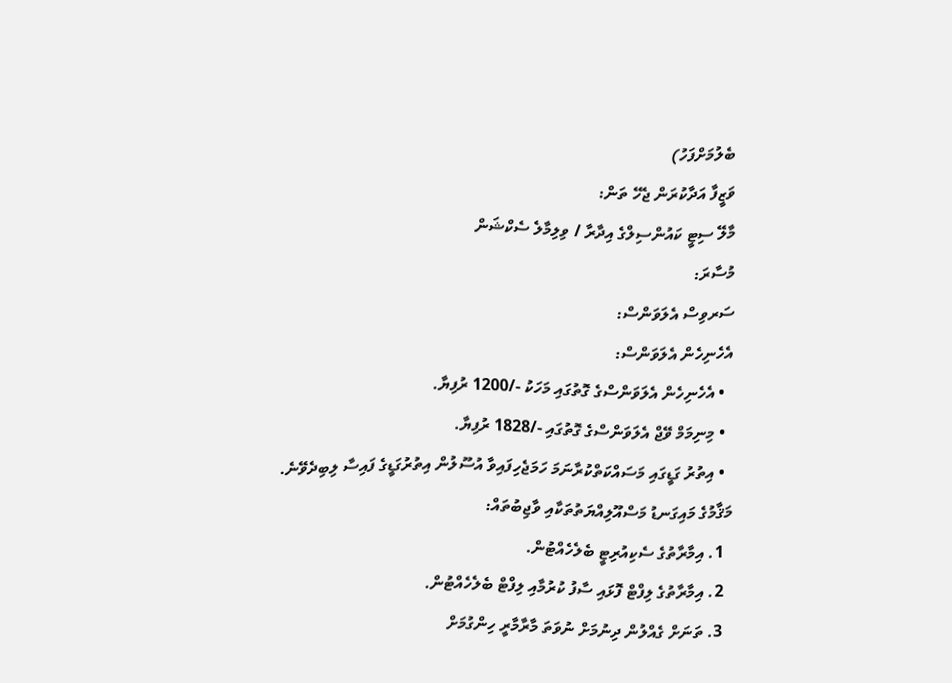ބެލުމަށްފަހު)
ވަޒީފާ އަދާކުރަން ޖެހޭ ތަން:
މާލޭ ސިޓީ ކައުންސިލްގެ އިދާރާ / ވިލިމާލެ ސެކްޝަން
މުސާރަ:
ސަރވިސް އެލަވަންސް:
އެހެނިހެން އެލަވަންސް:
  • އެހެނިހެން އެލަވަންސްގެ ގޮތުގައި މަހަކު -/1200 ރުފިޔާ.
  • މިނިމަމް ވޭޖް އެލަވަންސްގެ ގޮތުގައި -/1828 ރުފިޔާ.
  • އިތުރު ގަޑީގައި މަސައްކަތްކުރާނަމަ ހަމަޖެހިފައިވާ އުސޫލުން އިތުރުގަޑީގެ ފައިސާ ލިބިދެވޭނެ.
މަޤާމުގެ މައިގަނޑު މަސްއޫލިއްޔަތުތަކާއި ވާޖިބުތައް:
  1. އިމާރާތުގެ ސެކިއުރިޓީ ބެލެހެއްޓުން.
  2. އިމާރާތުގެ ލިފްޓް ފޮޅައި ސާފު ކުރުމާއި ލިފްޓް ބެލެހެއްޓުން.
  3. ތަނަށް ގެއްލުން ދިނުމަށް ނުވަތަ މާރާމާރީ ހިންގުމަށް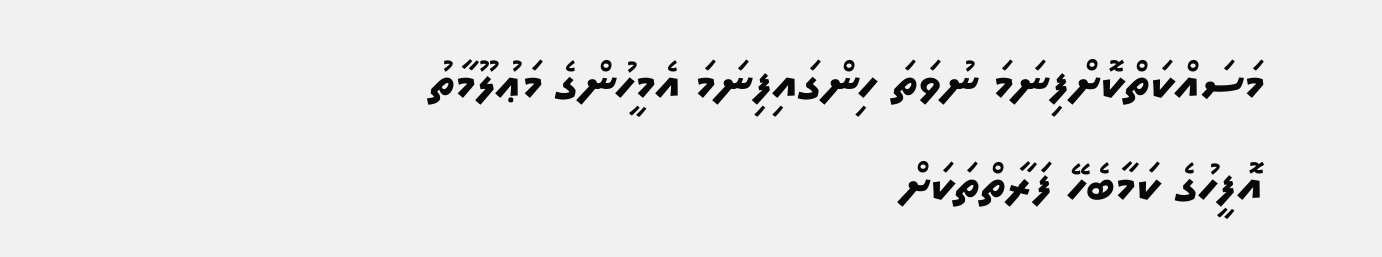މަސައްކަތްކޮށްފިނަމަ ނުވަތަ ހިންގައިފިނަމަ އެމީހުންގެ މަޢުލޫމާތު އޮފީހުގެ ކަމާބެހޭ ފަރާތްތަކަށް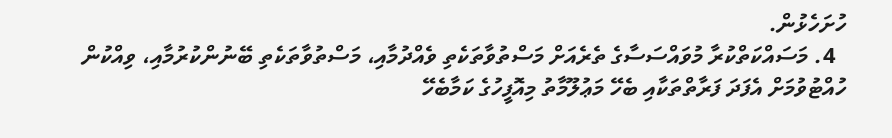ހުށަހެޅުން.
  4. މަސައްކަތްކުރާ މުވައްސަސާގެ ތެރެއަށް މަސްތުވާތަކެތި ވެއްދުމާއި، މަސްތުވާތަކެތި ބޭނުންކުރުމާއި، ވިއްކުން ހުއްޓުވުމަށް އެފަދަ ފަރާތްތަކާއި ބެހޭ މަޢުލޫމާތު މިއޮފީހުގެ ކަމާބެހޭ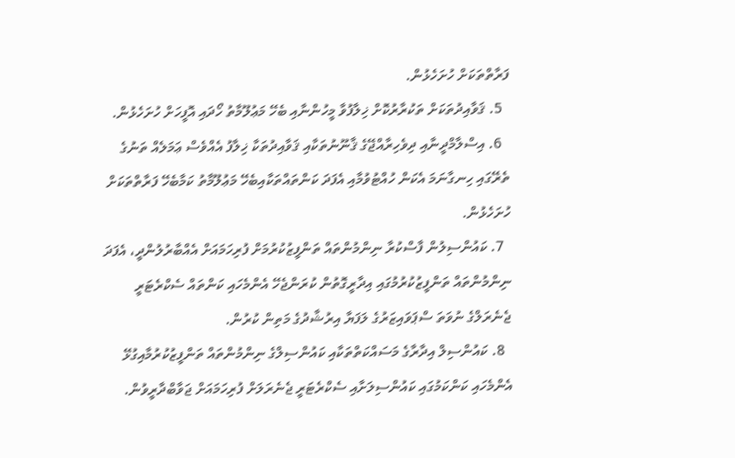ފަރާތްތަކަށް ހުށަހެޅުން.
  5. ޤަވާއިދުތަކަށް ތަކުރާރުކޮށް ޚިލާފުވާ މީހުންނާއި ބެހޭ މަޢުލޫމާތު ހޯދައި އޮފީހަށް ހުށަހެޅުން.
  6. އިސްލާމްދީނާއި ދިވެހިރާއްޖޭގެ ޤާނޫނުތަކާއި ޤަވާއިދުތަކާ ޚިލާފު އެއްވެސް ޢަމަލެއް ތަނުގެ ތެރޭގައި ހިނގާނަމަ އެކަން ހުއްޓުވުމާއި އެފަދަ ކަންތައްތަކާއިބެހޭ މަޢުލޫމާތު ކަމާބެހޭ ފަރާތްތަކަށް ހުށަހެޅުން.
  7. ކައުންސިލުން ފާސްކުރާ ނިންމުންތައް ތަންފީޒުކުރުމަށް ފުރިހަމައަށް އެއްބާރުލުންދީ، އެފަދަ ނިންމުންތައް ތަންފީޒުކުރުމުގައި އިދާރީގޮތުން ކުރަންޖެހޭ އެންމެހައި ކަންތައް ސެކްރެޓަރީ ޖެނެރަލްގެ ނުވަތަ ސްޕަވައިޒަރުގެ ލަފަޔާ އިރުޝާދުގެ މަތިން ކުރުން.
  8. ކައުންސިލް އިދާރާގެ މަސައްކަތްތަކާއި ކައުންސިލްގެ ނިންމުންތައް ތަންފީޒުކުރުމާއިގުޅޭ އެންމެހައި ކަންކަމުގައި ކައުންސިލަށާއި ސެކްރެޓަރީ ޖެނެރަލަށް ފުރިހަމައަށް ޖަވާބްދާރީވުން.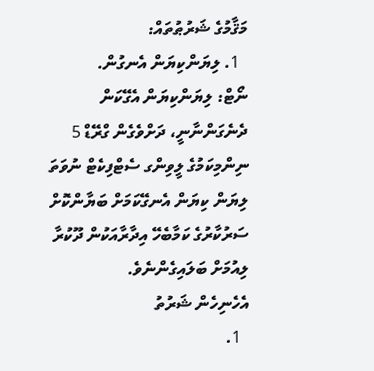މަޤާމުގެ ޝަރުޠުތައް:
  1. ލިޔަންކިޔަން އެނގުން.
ނޯޓް: ލިޔަންކިޔަން އެގޭކަން ދެނެގަންނާނީ، ދަށްވެގެން ގްރޭޑް 5 ނިންމިކަމުގެ ލީވިންގ ސެޓްފިކެޓް ނުވަތަ ލިޔަން ކިޔަން އެނގޭކަމަށް ބަޔާންކޮށް ސަރުކާރުގެ ކަމާބެހޭ އިދާރާއަކުން ދޫކުރާ ލިއުމަށް ބަލައިގެންނެވެ.
އެހެނިހެން ޝަރުތު
  1.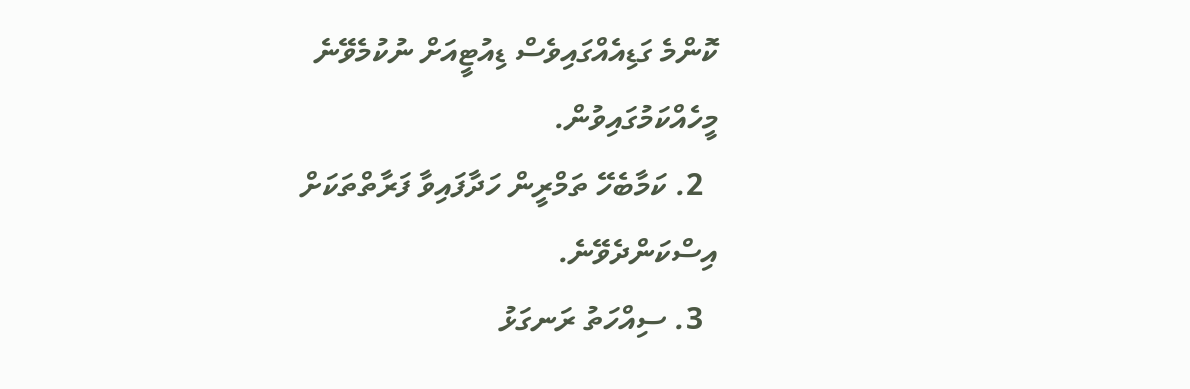ކޮންމެ ގަޑިއެއްގައިވެސް ޑިއުޓީއަށް ނުކުމެވޭނެ މީހެއްކަމުގައިވުން.
  2. ކަމާބެހޭ ތަމްރީން ހަދާފައިވާ ފަރާތްތަކަށް އިސްކަންދެވޭނެ.
  3. ސިއްހަތު ރަނގަޅު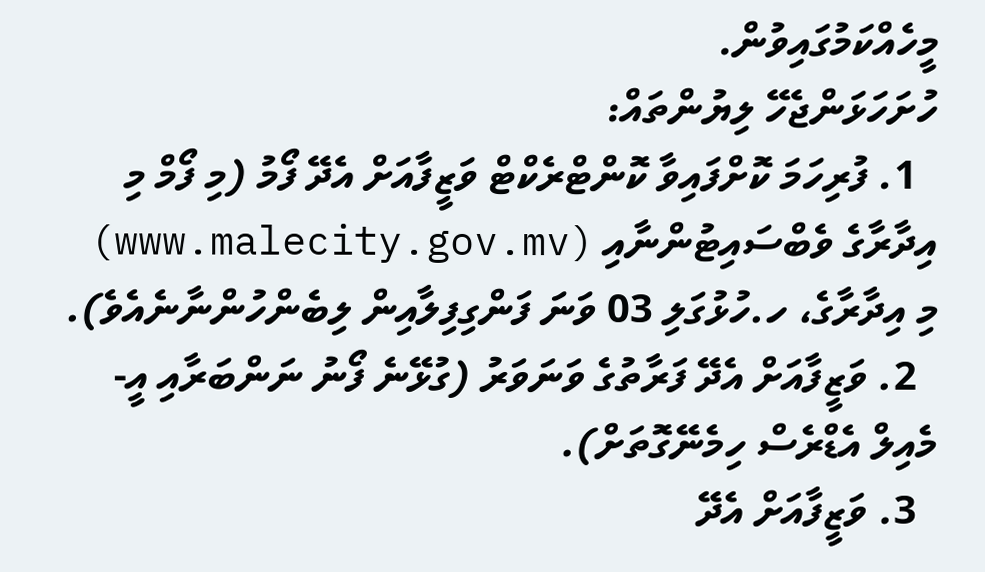މީހެއްކަމުގައިވުން.
ހުށަހަޅަންޖެހޭ ލިޔުންތައް:
  1. ފުރިހަމަ ކޮށްފައިވާ ކޮންޓްރެކްޓް ވަޒީފާއަށް އެދޭ ފޯމު (މި ފޯމް މި އިދާރާގެ ވެބްސައިޓުންނާއި (www.malecity.gov.mv) މި އިދާރާގެ، ހ.ހުޅުގަލި 03 ވަނަ ފަންގިފިލާއިން ލިބެންހުންނާނެއެވެ).
  2. ވަޒީފާއަށް އެދޭ ފަރާތުގެ ވަނަވަރު (ގުޅޭނެ ފޯނު ނަންބަރާއި އީ-މެއިލް އެޑްރެސް ހިމެނޭގޮތަށް).
  3. ވަޒީފާއަށް އެދޭ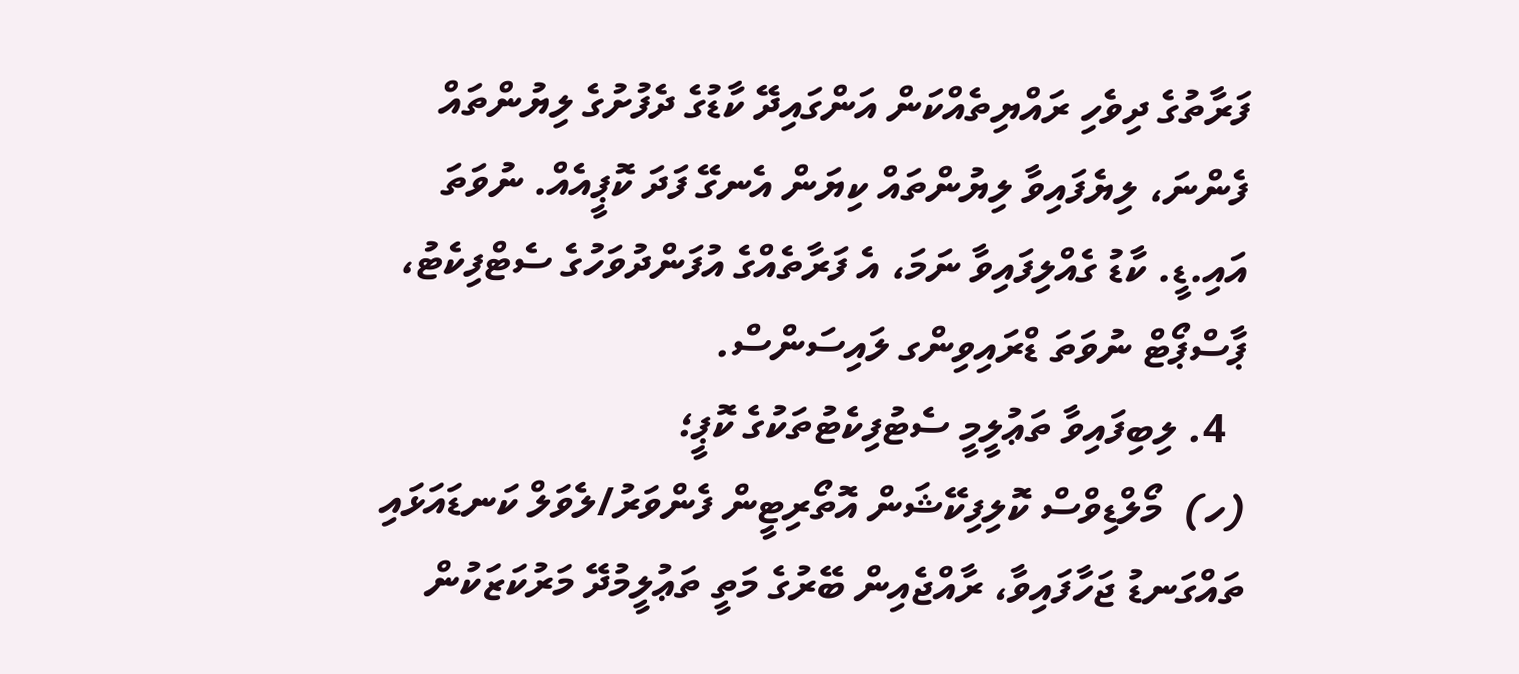ފަރާތުގެ ދިވެހި ރައްޔިތެއްކަން އަންގައިދޭ ކާޑުގެ ދެފުށުގެ ލިޔުންތައް ފެންނަ، ލިޔެފައިވާ ލިޔުންތައް ކިޔަން އެނގޭ ފަދަ ކޮޕީއެއް. ނުވަތަ އައި.ޑީ. ކާޑު ގެއްލިފައިވާ ނަމަ، އެ ފަރާތެއްގެ އުފަންދުވަހުގެ ސެޓްފިކެޓު، ޕާސްޕޯޓް ނުވަތަ ޑްރައިވިންގ ލައިސަންސް.
  4. ލިބިފައިވާ ތަޢުލީމީ ސެޓުފިކެޓުތަކުގެ ކޮޕީ؛
(ހ)  މޯލްޑިވްސް ކޮލިފިކޭޝަން އޮތޯރިޓީން ފެންވަރު/ލެވަލް ކަނޑައަޅައި ތައްގަނޑު ޖަހާފައިވާ، ރާއްޖެއިން ބޭރުގެ މަތީ ތަޢުލީމުދޭ މަރުކަޒަކުން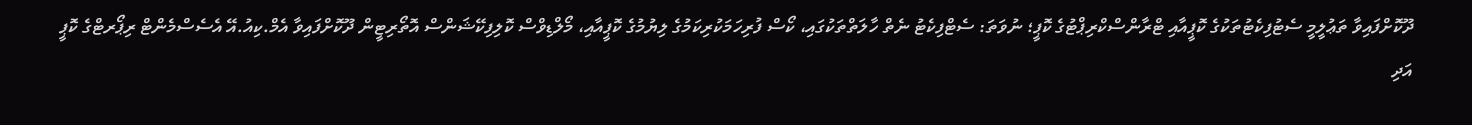ދޫކޮށްފައިވާ ތަޢުލީމީ ސެޓުފިކެޓުތަކުގެ ކޮޕީއާއި ޓްރާންސްކްރިޕްޓުގެ ކޮޕީ؛ ނުވަތަ: ސެޓްފިކެޓު ނެތް ހާލަތްތަކުގައި، ކޯސް ފުރިހަމަކުރިކަމުގެ ލިޔުމުގެ ކޮޕީއާއި، މޯލްޑިވްސް ކޮލިފިކޭޝަންސް އޮތޯރިޓީން ދޫކޮށްފައިވާ އެމް.ކިއު.އޭ އެސެސްމެންޓް ރިޕޯރޓްގެ ކޮޕީ އަދި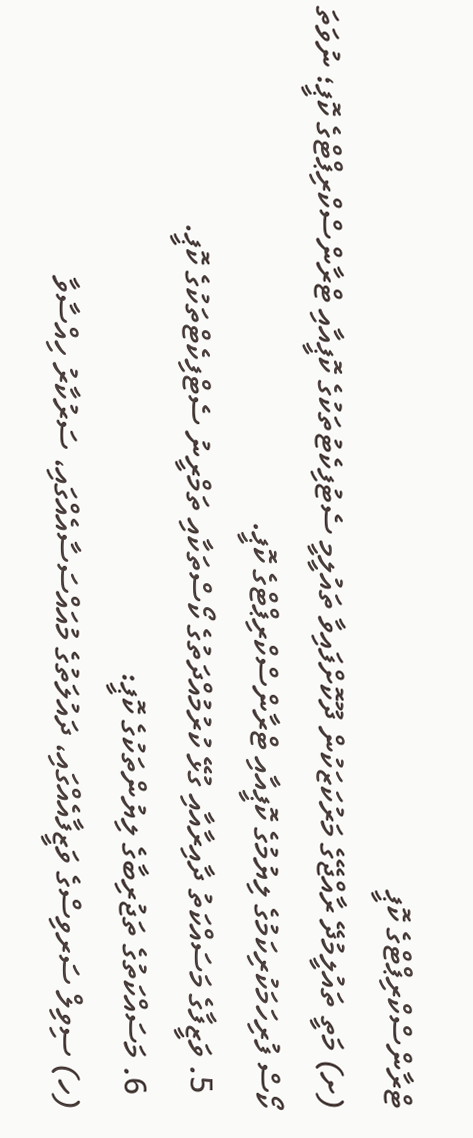ޓްރާންސްކްރިޕްޓްގެ ކޮޕީ
(ށ) މަތީ ތައުލީމުދޭ ރާއްޖޭގެ މަރުކަޒަކުން ދޫކޮށްފައިވާ ތައުލީމީ ސެޓުފިކެޓުތަކުގެ ކޮޕީއާއި ޓްރާންސްކްރިޕްޓްގެ ކޮޕީ؛ ނުވަތަ ކޯސް ފުރިހަމަކުރިކަމުގެ ލިޔުމުގެ ކޮޕީއާއި ޓްރާންސްކްރިޕްޓްގެ ކޮޕީ.
  5. ވަޒީފާގެ މަސައްކަތު ދާއިރާއާއި ގުޅޭ ކުރުމުއްދަތުގެ ކޯސްތަކާއި ތަމްރީނު ސެޓްފިކެޓްތަކުގެ ކޮޕީ.
  6. މަސައްކަތުގެ ތަޖުރިބާގެ ލިޔުންތަކުގެ ކޮޕީ:
(ހ) ސިވިލް ސަރވިސްގެ ވަޒީފާއެއްގައި، ދައުލަތުގެ މުއައްސަސާއެއްގައި، ސަރުކާރު ހިއްސާވާ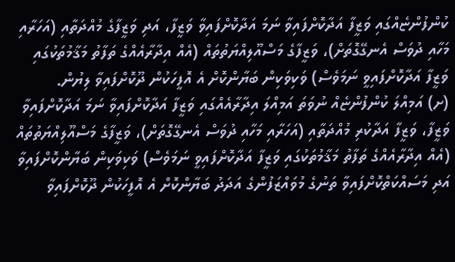ކުންފުންޏެއްގައި ވަޒީފާ އަދާކޮށްފައިވާ ނަމަ އަދާކޮށްފައިވާ ވަޒީފާ، އަދި ވަޒީފާގެ މުއްދަތާއި (އަހަރާއި މަހާއި ދުވަސް އެނގޭގޮތަށް)، ވަޒީފާގެ މަސްއޫލިއްޔަތުތައް (އެއް އިދާރާއެއްގެ ތަފާތު މަޤާމުތަކުގައި ވަޒީފާ އަދާކޮށްފައިވީ ނަމަވެސް) ވަކިވަކިން ބަޔާންކޮށް އެ އޮފީހަކުން ދޫކޮށްފައިވާ ލިޔުން.
(ށ) އަމިއްލަ ކުންފުންޏެއް ނުވަތަ އަމިއްލަ އިދާރާއެއްގައި ވަޒީފާ އަދާކޮށްފައިވާ ނަމަ އަދާކޮށްފައިވާ ވަޒީފާ، ވަޒީފާ އަދާކުރި މުއްދަތާއި (އަހަރާއި މަހާއި ދުވަސް އެނގޭގޮތަށް)، ވަޒީފާގެ މަސްއޫލިއްޔަތުތައް (އެއް އިދާރާއެއްގެ ތަފާތު މަޤާމުތަކުގައި ވަޒީފާ އަދާކޮށްފައިވީ ނަމަވެސް) ވަކިވަކިން ބަޔާންކޮށްފައިވާ އަދި މަސައްކަތްކޮށްފައިވާ ތަނުގެ މުވައްޒަފުންގެ އަދަދު ބަޔާންކޮށް އެ އޮފީހަކުން ދޫކޮށްފައިވާ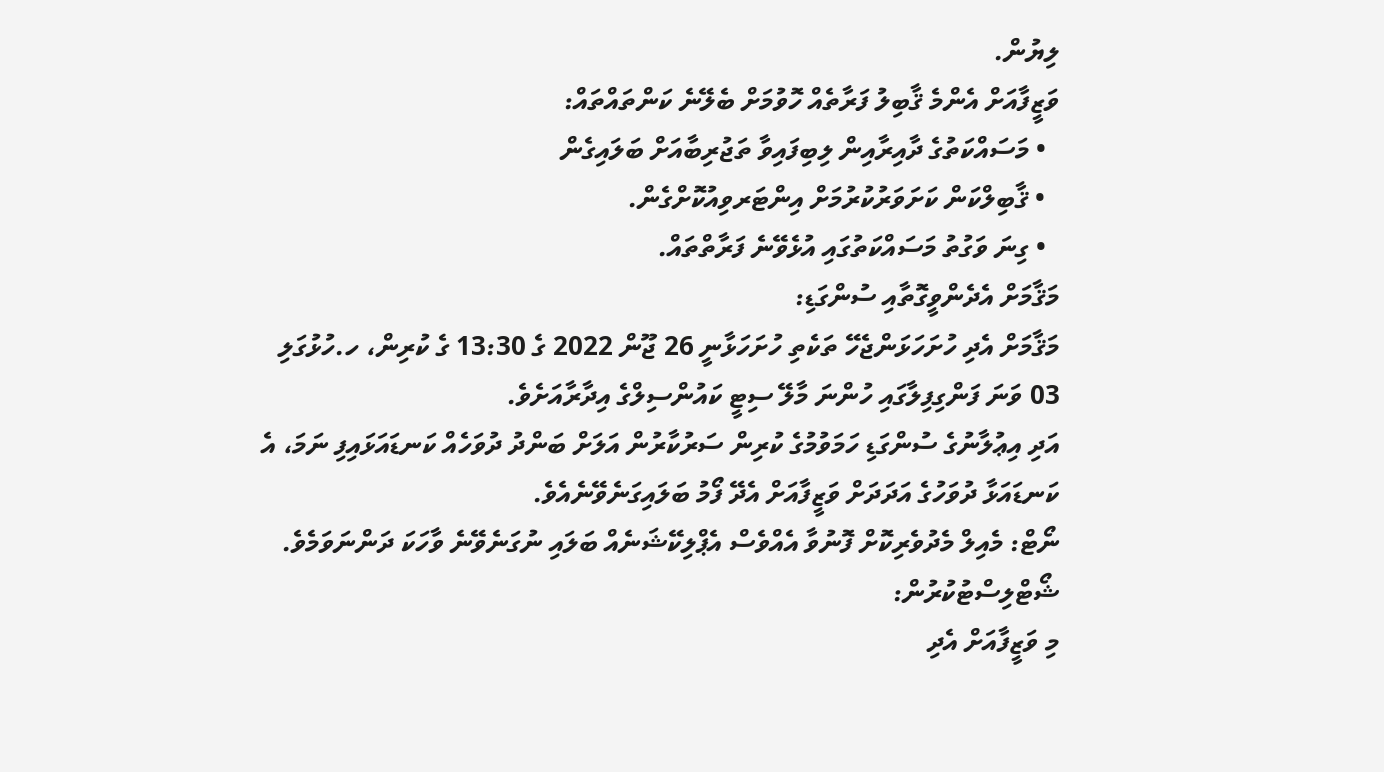ލިޔުން.
ވަޒީފާއަށް އެންމެ ޤާބިލު ފަރާތެއް ހޮވުމަށް ބެލޭނެ ކަންތައްތައް:
  • މަސައްކަތުގެ ދާއިރާއިން ލިބިފައިވާ ތަޖުރިބާއަށް ބަލައިގެން
  • ޤާބިލްކަން ކަށަވަރުކުރުމަށް އިންޓަރވިއުކޮށްގެން.
  • ގިނަ ވަގުތު މަސައްކަތުގައި އުޅެވޭނެ ފަރާތްތައް.
މަޤާމަށް އެދެންވީގޮތާއި ސުންގަޑި:
މަޤާމަށް އެދި ހުށަހަޅަންޖެހޭ ތަކެތި ހުށަހަޅާނީ 26 ޖޫން 2022 ގެ 13:30 ގެ ކުރިން، ހ.ހުޅުގަލި 03 ވަނަ ފަންގިފިލާގައި ހުންނަ މާލޭ ސިޓީ ކައުންސިލްގެ އިދާރާއަށެވެ.
އަދި އިޢުލާނުގެ ސުންގަޑި ހަމަވުމުގެ ކުރިން ސަރުކާރުން އަލަށް ބަންދު ދުވަހެއް ކަނޑައަޅައިފި ނަމަ، އެ ކަނޑައަޅާ ދުވަހުގެ އަދަދަށް ވަޒީފާއަށް އެދޭ ފޯމު ބަލައިގަނެވޭނެއެވެ.
ނޯޓް: މެއިލް މެދުވެރިކޮށް ފޮނުވާ އެއްވެސް އެޕްލިކޭޝަނެއް ބަލައި ނުގަނެވޭނެ ވާހަކަ ދަންނަވަމެވެ.
ޝޯޓްލިސްޓުކުރުން:
މި ވަޒީފާއަށް އެދި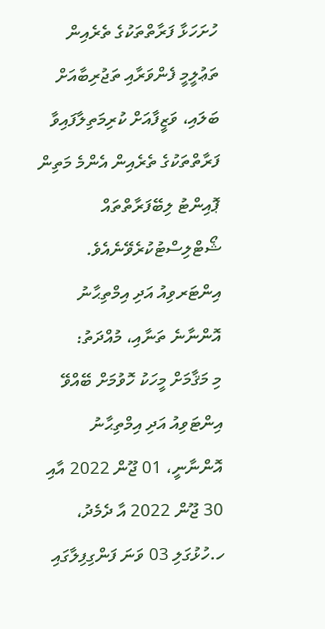ހުށަހަޅާ ފަރާތްތަކުގެ ތެރެއިން ތަޢުލީމީ ފެންވަރާއި ތަޖުރިބާއަށް ބަލައި، ވަޒީފާއަށް ކުރިމަތިލާފައިވާ ފަރާތްތަކުގެ ތެރެއިން އެންމެ މަތިން ޕޮއިންޓު ލިބޭފަރާތްތައް ޝޯޓްލިސްޓުކުރެވޭނެއެވެ.
އިންޓަރވިއު އަދި އިމްތިޙާނު އޮންނާނެ ތަނާއި، މުއްދަތު:
މި މަޤާމަށް މީހަކު ހޮވުމަށް ބޭއްވޭ އިންޓަވިއު އަދި އިމްތިޙާނު އޮންނާނީ، 01 ޖޫން 2022 އާއި 30 ޖޫން 2022 އާ ދެމެދު، ހ.ހުޅުގަލި 03 ވަނަ ފަންގިފިލާގައި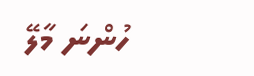ހުންނަ މާލޭ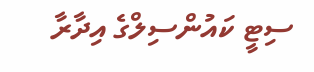ސިޓީ ކައުންސިލްގެ އިދާރާ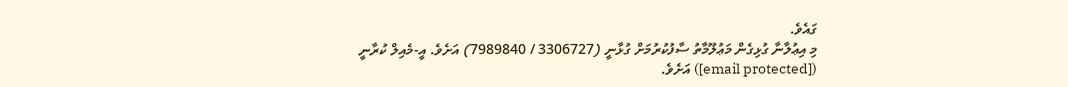ގައެވެ.
މި އިޢުލާނާ ގުޅިގެން މަޢުލޫމާތު ސާފުކުރުމަށް ގުޅާނީ (3306727 / 7989840) އަށެވެ. އީ-މެއިލް ކުރާނީ ([email protected]) އަށެވެ.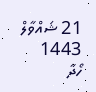21 ޝައްވާލް 1443
ހޯދާ